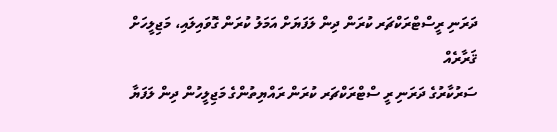ދަރަނި ރީސްޓްރަކްޗަރ ކުރަން ދިން ލަފަޔަށް އަމަލު ކުރަން ގޮވައިލައި، މަޖިލީހަށް ޤަރާރެއް
ސަރުކާރުގެ ދަރަނި ރީ ސްޓްރަކްޗަރ ކުރަން ރައްޔިތުންގެ މަޖިލީހުން ދިން ލަފަޔާ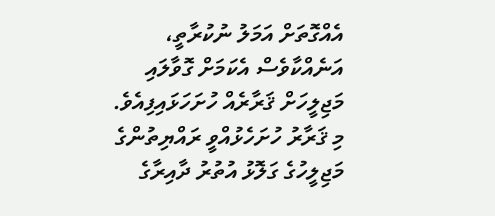އެއްގޮތަށް އަމަލު ނުކުރާތީ، އަނެއްކާވެސް އެކަމަށް ގޮވާލައި މަޖިލީހަށް ޤަރާރެއް ހުށަހަޅައިފިއެވެ.
މި ޤަރާރު ހުށަހެޅުއްވީ ރައްޔިތުންގެ މަޖިލީހުގެ ގަލޮޅު އުތުރު ދާއިރާގެ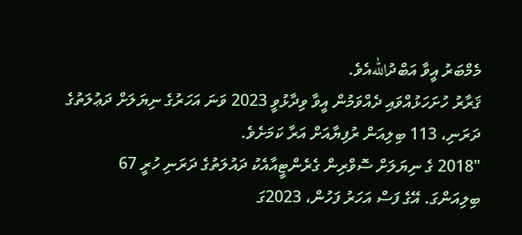މެމްބަރު އީވާ އަބްދުاللهއެވެ.
ޤަރާރު ހުށަހަޅުއްވައި ދެއްވަމުން އީވާ ވިދާޅުވީ 2023 ވަނަ އަހަރުގެ ނިޔަލަށް ދަޢުލަތުގެ ދަރަނި، 113 ބިލިއަން ރުފިޔާއަށް އަރާ ކަމަށެވެ.
"2018 ގެ ނިޔަލަށް ސޮވްރިން ގެރެންޓީއާއެކު ދައުލަތުގެ ދަރަނި ހުރީ 67 ބިލިއަންގަ. އޭގެ ފަސް އަހަރު ފަހުން، 2023ގަ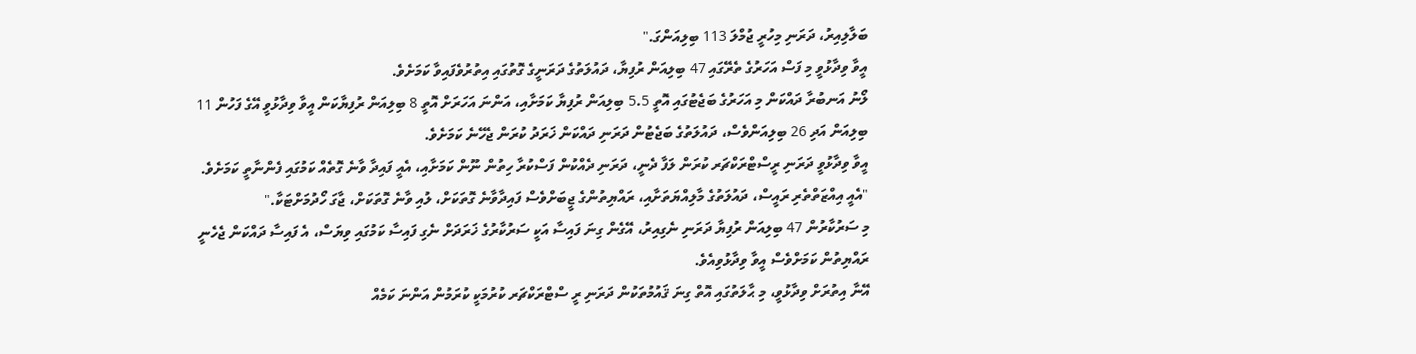ބަލާލިއިރު، ދަރަނި މިހުރީ ޖުމްލަ 113 ބިލިއަންގަ."
އީވާ ވިދާޅުވީ މި ފަސް އަހަރުގެ ތެރޭގައި 47 ބިލިއަން ރުފިޔާ، ދައުލަތުގެ ދަރަނީގެ ގޮތުގައި އިތުރުވެފައިވާ ކަމަށެވެ.
ލޯނު އަނބުރާ ދައްކަން މި އަހަރުގެ ބަޖެޓުގައި އޮތީ 5.5 ބިލިއަން ރުފިޔާ ކަމަށާއި، އަންނަ އަހަރަށް އޮތީ 8 ބިލިއަން ރުފިޔާކަން އީވާ ވިދާޅުވީ އޭގެ ފަހުން 11 ބިލިއަން އަދި 26 ބިލިއަންވެސް، ދައުލަތުގެ ބަޖެޓުން ދަރަނި ދައްކަން ޚަރަދު ކުރަން ޖެހޭނެ ކަމަށެވެ.
އީވާ ވިދާޅުވީ ދަރަނި ރީސްޓްރަކްޗަރ ކުރަން ލަފާ ދެނީ، ދަރަނި ދެއްކުން ފަސްކުރާ ހިތުން ނޫން ކަމަށާއި، އެއީ ފައިދާ ވާނެ ގޮތެއް ކަމުގައި ފެންނާތީ ކަމަށެވެ.
"އެއީ އިއްޒަތްތެރި ރައީސް، ދައުލަތުގެ މާލިއްޔަތަށާއި، ރައްޔިތުންގެ ޖީބަށްވެސް ފައިދާވާނެ ގޮތަކަށް، ލުއި ވާނެ ގޮތަކަށް، ޖާގަ ހޯދުމަށްޓަކާ."
މި ސަރުކާރުން 47 ބިލިއަން ރުފިޔާ ދަރަނި ނެގިއިރު، އޭގެން ގިނަ ފައިސާ އަކީ ސަރުކާރުގެ ޚަރަދަށް ނެގި ފައިސާ ކަމުގައި ވިޔަސް، އެ ފައިސާ ދައްކަން ޖެހެނީ ރައްޔިތުން ކަމަށްވެސް އީވާ ވިދާޅުވިއެވެ.
އޭނާ އިތުރަށް ވިދާޅުވީ، މި ޙާލަތުގައި އޮތް ގިނަ ޤައުމުތަކުން ދަރަނި ރީ ސްޓްރަކްޗަރ ކުރުމަކީ ކުރަމުން އަންނަ ކަމެއް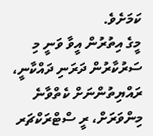ކަމަށެވެ.
މީގެ އިތުރުން އީވާ ވަނީ މި ސަރުކާރުން ދަރަނި ދައްކާނީ، ރައްޔިތުންނަށް ކެތްވާނެ މިންވަރަށް، ރީ ސްޓްރަކްޗަރ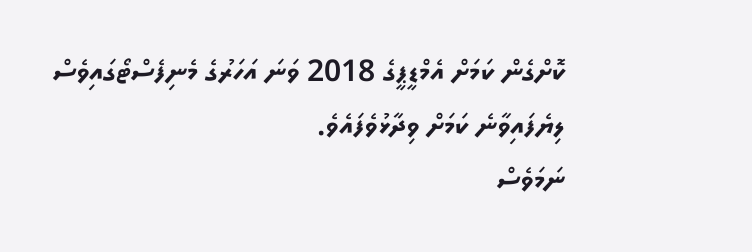ކޮށްގެން ކަމަށް އެމްޑީޕީގެ 2018 ވަނަ އަހަރުގެ މެނިފެސްޓޯގައިވެސް ލިޔެފައިވާނެ ކަމަށް ވިދާޅުވެފައެވެ.
ނަމަވެސް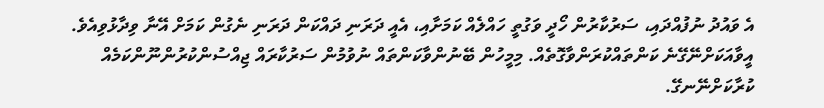އެ ވައުދު ނުފުއްދައި، ސަރުކާރުން ހޯދީ ވަގުތީ ހައްލެއް ކަމަށާއި، އެއީ ދަރަނި ދައްކަން ދަރަނި ނެގުން ކަމަށް އޭނާ ވިދާޅުވިއެވެ.
އީވާއަކަށްނޭގޭނެ ކަންތައްކުރަންވާގޮތެއް. މިމީހުން ބޭނުންވާކަންތައް ނުވުމުން ސަރުކާރައް ޖިއްސުންކުރުންނޫންކަމެއް ކުރާކަށްނޭނގޭ.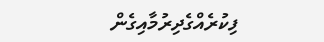ފިކުރެއްގެދިރުމާއިގެން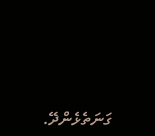ގަނަތެޅެންދޭ.